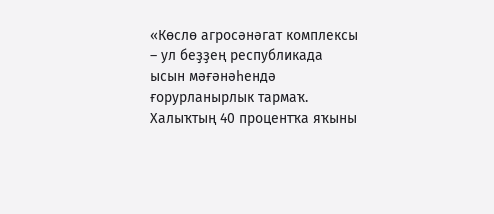«Көслө агросәнәгат комплексы – ул беҙҙең республикада ысын мәғәнәһендә ғорурланырлык тармаҡ. Халыҡтың 40 процентҡа яҡыны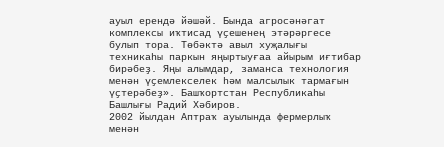ауыл ерендә йәшәй. Бында агросәнәгат комплексы иҡтисад үҫешенең этәрәргесе булып тора. Төбәктә авыл хуҗалығы техникаһы паркын яңыртыуғаа айырым иғтибар бирәбеҙ. Яңы алымдар, заманса технология менән үҫемлекселек һәм малсылык тармағын үҫтерәбеҙ». Башҡортстан Республикаһы Башлығы Радий Хәбиров.
2002 йылдан Аптраҡ ауылында фермерлыҡ менән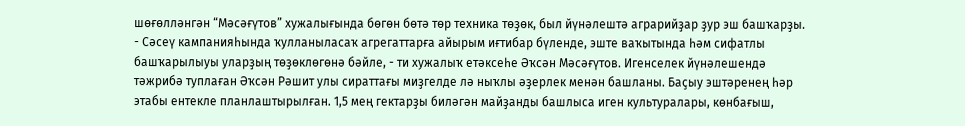шөғөлләнгән “Мәсәғүтов” хужалығында бөгөн бөтә төр техника төҙөк, был йүнәлештә аграрийҙар ҙур эш башҡарҙы.
- Сәсеү кампанияһында ҡулланыласаҡ агрегаттарға айырым иғтибар бүленде, эште ваҡытында һәм сифатлы башҡарылыуы уларҙың төҙөклөгөнә бәйле, - ти хужалыҡ етәксеһе Әҡсән Мәсәғүтов. Игенселек йүнәлешендә тәжрибә туплаған Әҡсән Рәшит улы сираттағы миҙгелде лә ныҡлы әҙерлек менән башланы. Баҫыу эштәренең һәр этабы ентекле планлаштырылған. 1,5 мең гектарҙы биләгән майҙанды башлыса иген культуралары, көнбағыш,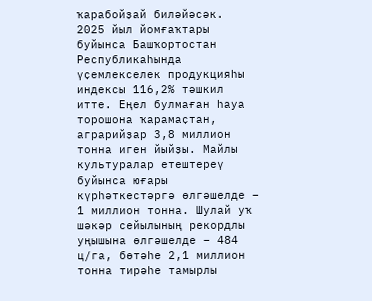ҡарабойҙай биләйәсәк.
2025 йыл йомғаҡтары буйынса Башҡортостан Республикаһында үҫемлекселек продукцияһы индексы 116,2% тәшкил итте. Еңел булмаған һауа торошона ҡарамаҫтан, аграрийҙар 3,8 миллион тонна иген йыйҙы. Майлы культуралар етештереү буйынса юғары күрһәткестәргә өлгәшелде – 1 миллион тонна. Шулай уҡ шәкәр сейылының рекордлы уңышына өлгәшелде – 484 ц/га, бөтәһе 2,1 миллион тонна тирәһе тамырлы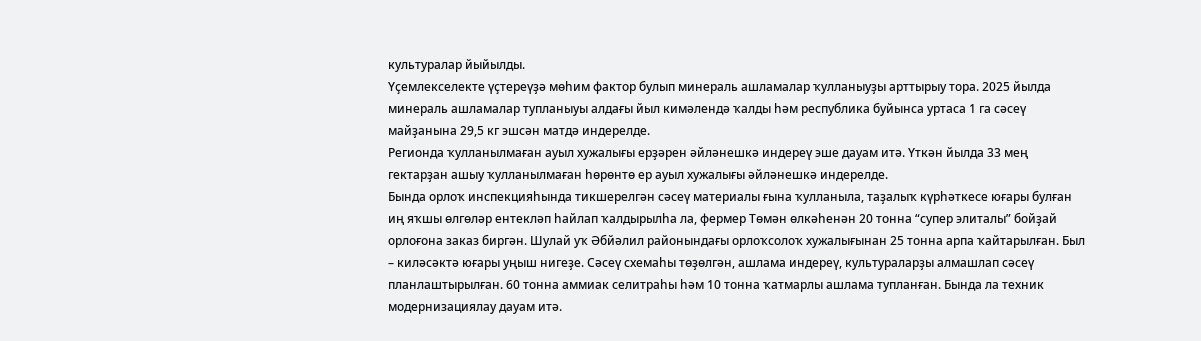культуралар йыйылды.
Үҫемлекселекте үҫтереүҙә мөһим фактор булып минераль ашламалар ҡулланыуҙы арттырыу тора. 2025 йылда минераль ашламалар тупланыуы алдағы йыл кимәлендә ҡалды һәм республика буйынса уртаса 1 га сәсеү майҙанына 29,5 кг эшсән матдә индерелде.
Регионда ҡулланылмаған ауыл хужалығы ерҙәрен әйләнешкә индереү эше дауам итә. Үткән йылда 33 мең гектарҙан ашыу ҡулланылмаған һөрөнтө ер ауыл хужалығы әйләнешкә индерелде.
Бында орлоҡ инспекцияһында тикшерелгән сәсеү материалы ғына ҡулланыла, таҙалыҡ күрһәткесе юғары булған иң яҡшы өлгөләр ентекләп һайлап ҡалдырылһа ла, фермер Төмән өлкәһенән 20 тонна “супер элиталы” бойҙай орлоғона заказ биргән. Шулай уҡ Әбйәлил районындағы орлоҡсолоҡ хужалығынан 25 тонна арпа ҡайтарылған. Был – киләсәктә юғары уңыш нигеҙе. Сәсеү схемаһы төҙөлгән, ашлама индереү, культураларҙы алмашлап сәсеү планлаштырылған. 60 тонна аммиак селитраһы һәм 10 тонна ҡатмарлы ашлама тупланған. Бында ла техник модернизациялау дауам итә.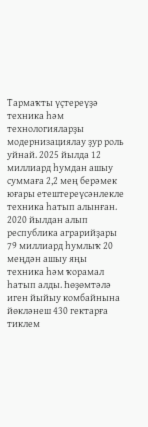Тармаҡты үҫтереүҙә техника һәм технологияларҙы модернизациялау ҙур роль уйнай. 2025 йылда 12 миллиард һумдан ашыу суммаға 2,2 мең берәмек юғары етештереүсәнлекле техника һатып алынған. 2020 йылдан алып республика аграрийҙары 79 миллиард һумлыҡ 20 меңдән ашыу яңы техника һәм ҡорамал һатып алды. Һөҙөмтәлә иген йыйыу комбайнына йөкләнеш 430 гектарға тиклем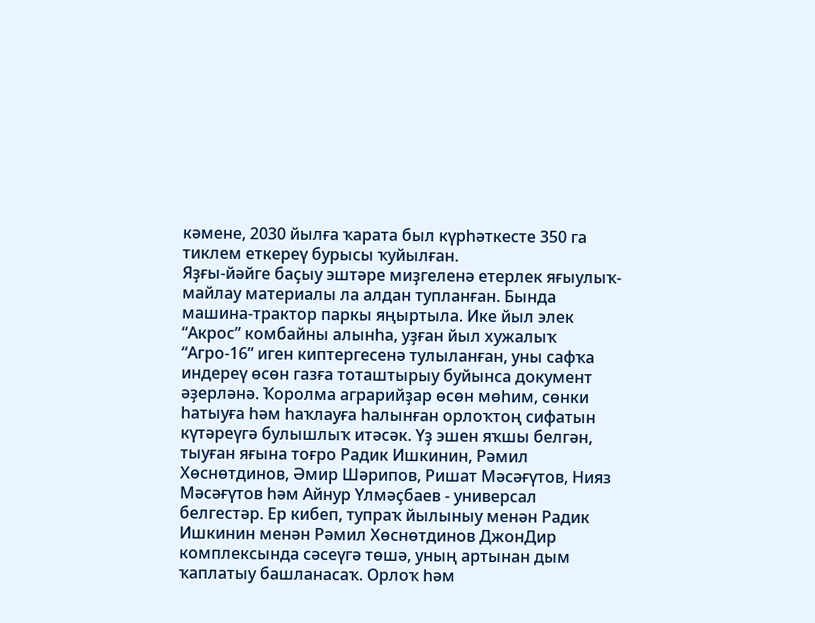кәмене, 2030 йылға ҡарата был күрһәткесте 350 га тиклем еткереү бурысы ҡуйылған.
Яҙғы-йәйге баҫыу эштәре миҙгеленә етерлек яғыулыҡ-майлау материалы ла алдан тупланған. Бында машина-трактор паркы яңыртыла. Ике йыл элек “Акрос” комбайны алынһа, уҙған йыл хужалыҡ “Агро-16” иген киптергесенә тулыланған, уны сафҡа индереү өсөн газға тоташтырыу буйынса документ әҙерләнә. Ҡоролма аграрийҙар өсөн мөһим, сөнки һатыуға һәм һаҡлауға һалынған орлоҡтоң сифатын күтәреүгә булышлыҡ итәсәк. Үҙ эшен яҡшы белгән, тыуған яғына тоғро Радик Ишкинин, Рәмил Хөснөтдинов, Әмир Шәрипов, Ришат Мәсәғүтов, Нияз Мәсәғүтов һәм Айнур Үлмәҫбаев - универсал белгестәр. Ер кибеп, тупраҡ йылыныу менән Радик Ишкинин менән Рәмил Хөснөтдинов ДжонДир комплексында сәсеүгә төшә, уның артынан дым ҡаплатыу башланасаҡ. Орлоҡ һәм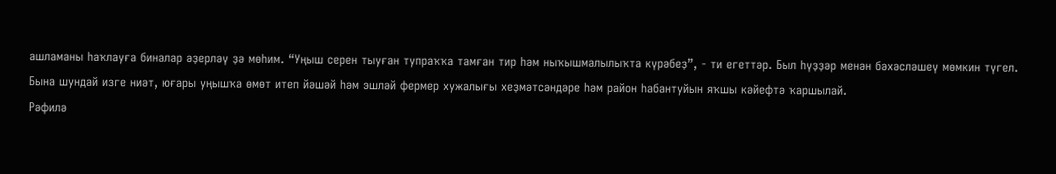ашламаны һаҡлауға биналар әҙерләү ҙә мөһим. “Уңыш серен тыуған тупраҡҡа тамған тир һәм ныҡышмалылыҡта күрәбеҙ”, - ти егеттәр. Был һүҙҙәр менән бәхәсләшеү мөмкин түгел.
Бына шундай изге ниәт, юғары уңышҡа өмөт итеп йәшәй һәм эшләй фермер хужалығы хеҙмәтсәндәре һәм район һабантуйын яҡшы кәйефтә ҡаршылай.
Рәфилә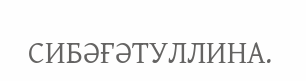СИБӘҒӘТУЛЛИНА.